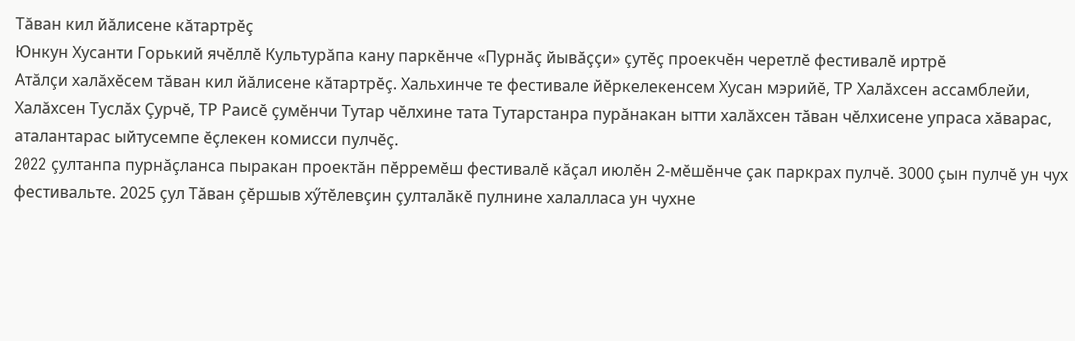Тăван кил йăлисене кăтартрӗç
Юнкун Хусанти Горький ячӗллӗ Культурăпа кану паркӗнче «Пурнӑç йывӑççи» çутӗç проекчӗн черетлӗ фестивалӗ иртрӗ
Атăлçи халăхӗсем тăван кил йăлисене кăтартрӗç. Хальхинче те фестивале йӗркелекенсем Хусан мэрийӗ, ТР Халӑхсен ассамблейи, Халăхсен Туслӑх Çурчӗ, ТР Раисӗ çумӗнчи Тутар чӗлхине тата Тутарстанра пурăнакан ытти халăхсен тӑван чӗлхисене упраса хӑварас, аталантарас ыйтусемпе ӗçлекен комисси пулчӗç.
2022 çултанпа пурнăçланса пыракан проектăн пӗрремӗш фестивалӗ кăçал июлӗн 2-мӗшӗнче çак паркрах пулчӗ. 3000 çын пулчӗ ун чух фестивальте. 2025 çул Тӑван çӗршыв хӳтӗлевçин çулталӑкӗ пулнине халалласа ун чухне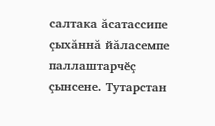салтака ăсатассипе çыхăннă йăласемпе паллаштарчӗç çынсене. Тутарстан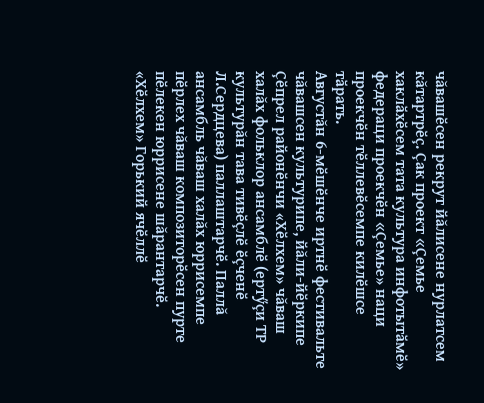чăвашӗсен рекрут йăлисене нурлатсем кăтартрӗç. Çак проект «Çемье хаклӑхӗсем тата культура инфотытӑмӗ» федераци проекчӗн «Çемье» наци проекчӗн тӗллевӗсемпе килӗшсе тӑрать.
Августăн 6-мӗшӗнче иртнӗ фестивальте чăвашсен культурипе, йăли-йӗркипе Çӗпрел районӗнчи «Хӗлхем» чăваш халăх фольклор ансамблӗ (ертӳçи ТР культурăн тава тивӗçлӗ ӗçченӗ Л.Сердцева) паллаштарчӗ. Паллă ансамбль чăваш халăх юррисемпе пӗрлех чăваш композиторӗсен пурте пӗлекен юррисене шăрантарчӗ.
«Хӗлхем» Горький ячӗллӗ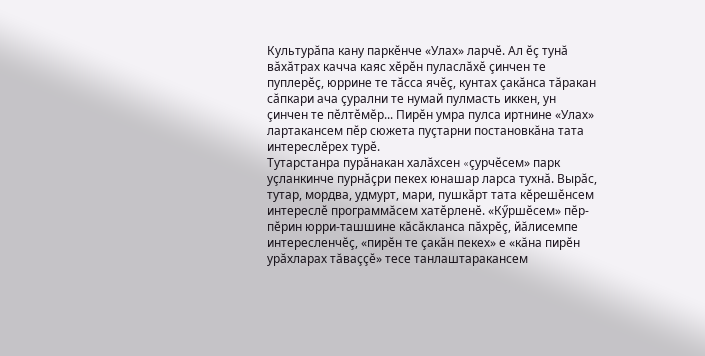Культурăпа кану паркӗнче «Улах» ларчӗ. Ал ӗç тунă вăхăтрах качча каяс хӗрӗн пуласлăхӗ çинчен те пуплерӗç, юррине те тăсса ячӗç, кунтах çакăнса тăракан сăпкари ача çурални те нумай пулмасть иккен, ун çинчен те пӗлтӗмӗр... Пирӗн умра пулса иртнине «Улах» лартакансем пӗр сюжета пуçтарни постановкăна тата интереслӗрех турӗ.
Тутарстанра пурăнакан халăхсен «çурчӗсем» парк уçланкинче пурнăçри пекех юнашар ларса тухнă. Вырăс, тутар, мордва, удмурт, мари, пушкăрт тата кӗрешӗнсем интереслӗ программăсем хатӗрленӗ. «Кӳршӗсем» пӗр-пӗрин юрри-ташшине кăсăкланса пăхрӗç, йăлисемпе интересленчӗç, «пирӗн те çакăн пекех» е «кăна пирӗн урăхларах тăваççӗ» тесе танлаштаракансем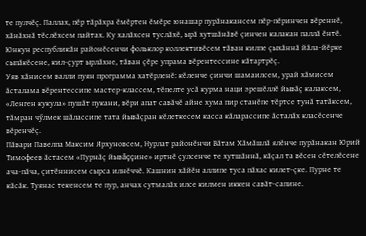те пулчӗç. Паллах, пӗр тăрăхра ӗмӗртен ӗмӗре юнашар пурăнакансем пӗр-пӗринчен вӗреннӗ, хăнăхнă тӗслӗхсем пайтах. Ку халăхсен туслăхӗ, ырă хутшăнăвӗ çинчен калакан паллă ӗнтӗ.
Юнкун республикăн районӗсенчи фольклор коллективӗсем тӑван килпе çыхӑннӑ йӑла-йӗрке сыпӑкӗсене, кил-çурт ырлӑхне, тӑван çӗре упрама вӗрентессине кӑтартрӗç.
Уяв хӑнисем валли пуян программа хатӗрленӗ: кӗленче çинчи шамаилсем, урай хӑмисем ӑсталама вӗрентессипе мастер-классем, тӗпелте усă курма наци эрешӗллӗ йывӑç калаксем, «Ленген кукула» пушӑт пукани, вӗри апат савăчӗ айне хума пир станӗпе тӗртсе тунă татăксем, тăмран чӳлмек шăлассипе тата йывӑçран кӗлеткесем касса кӑларассипе ӑсталӑх класӗсенче вӗренчӗç.
Пăвари Павелпа Максим Ярхуновсем, Нурлат районӗнчи Вăтам Хăмăшлă ялӗнче пурăнакан Юрий Тимофеев ăстасем «Пурнăç йывăççине» иртнӗ çулсенче те хутшăннă, кăçал та вӗсен сӗтелӗсене ача-пăча, çитӗннисем сырса илнӗччӗ. Кашнин хăйӗн аллипе туса пăхас килет-çке. Пурне те кăсăк. Туянас текенсем те пур, анчах сутмалăх илсе килмен иккен савăт-сапине.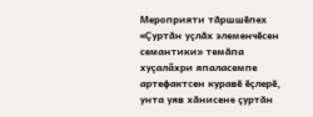Мероприяти тӑршшӗпех «Çуртӑн уçлӑх элеменчӗсен семантики» темӑпа хуçалăхри япаласемпе артефактсен куравӗ ӗçлерӗ, унта уяв хӑнисене çуртӑн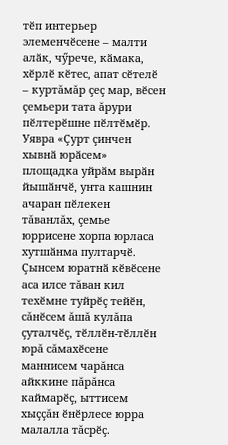тӗп интерьер элеменчӗсене – малти алӑк, чӳрече, кӑмака, хӗрлӗ кӗтес, апат сӗтелӗ – куртăмăр çеç мар, вӗсен çемьери тата ăрури пӗлтерӗшне пӗлтӗмӗр.
Уявра «Çурт çинчен хывнӑ юрӑсем» площадка уйрӑм вырӑн йышӑнчӗ, унта кашнин ачаран пӗлекен тăванлăх, çемье юррисене хорпа юрласа хутшӑнма пултарчӗ. Çынсем юратнӑ кӗвӗсене аса илсе тăван кил техӗмне туйрӗç тейӗн, сăнӗсем ăшă кулăпа çуталчӗç, тӗллӗн-тӗллӗн юрă сăмахӗсене маннисем чарăнса айккине пăрăнса каймарӗç, ыттисем хыççăн ӗнӗрлесе юрра малалла тăсрӗç.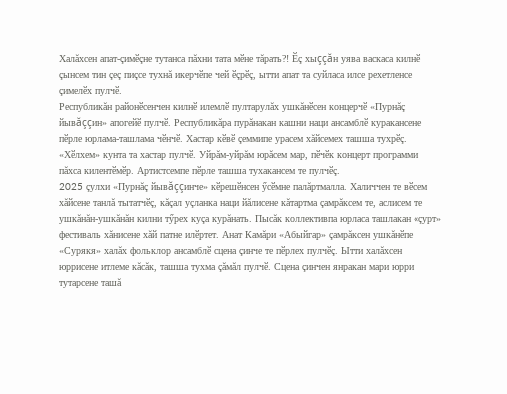Халăхсен апат-çимӗçне тутанса пăхни тата мӗне тăрать?! Ӗç хыççăн уява васкаса килнӗ çынсем тин çеç пиçсе тухнă икерчӗпе чей ӗçрӗç, ытти апат та суйласа илсе рехетленсе çимелӗх пулчӗ.
Республикăн районӗсенчен килнӗ илемлӗ пултарулăх ушкăнӗсен концерчӗ «Пурнăç йывăççин» апогейӗ пулчӗ. Республикăра пурăнакан кашни наци ансамблӗ куракансене пӗрле юрлама-ташлама чӗнчӗ. Хастар кӗвӗ çеммипе урасем хăйсемех ташша тухрӗç.
«Хӗлхем» кунта та хастар пулчӗ. Уйрăм-уйрăм юрăсем мар, пӗчӗк концерт программи пăхса килентӗмӗр. Артистсемпе пӗрле ташша тухакансем те пулчӗç.
2025 çулхи «Пурнăç йывăççинче» кӗрешӗнсен ӳсӗмне палăртмалла. Халиччен те вӗсем хăйсене танлă тытатчӗç, кăçал уçланка наци йăлисене кăтартма çамрăксем те, аслисем те ушкăнăн-ушкăнăн килни тӳрех куçа курăнать. Пысăк коллективпа юрласа ташлакан «çурт» фестиваль хăнисене хăй патне илӗртет. Анат Камăри «Абыйгар» çамрăксен ушкăнӗпе «Сурякя» халăх фольклор ансамблӗ сцена çинче те пӗрлех пулчӗç. Ытти халăхсен юррисене итлеме кăсăк, ташша тухма çăмăл пулчӗ. Сцена çинчен янракан мари юрри тутарсене ташă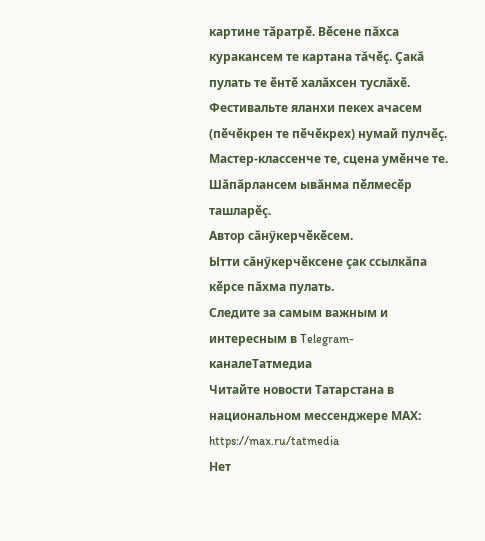картине тăратрӗ. Вӗсене пăхса куракансем те картана тăчӗç. Çакă пулать те ӗнтӗ халăхсен туслăхӗ.
Фестивальте яланхи пекех ачасем (пӗчӗкрен те пӗчӗкрех) нумай пулчӗç. Мастер-классенче те, сцена умӗнче те. Шăпăрлансем ывăнма пӗлмесӗр ташларӗç.
Автор сăнӳкерчӗкӗсем.
Ытти сăнӳкерчӗксене çак ссылкăпа кӗрсе пăхма пулать.
Следите за самым важным и интересным в Telegram-каналеТатмедиа
Читайте новости Татарстана в национальном мессенджере MАХ: https://max.ru/tatmedia
Нет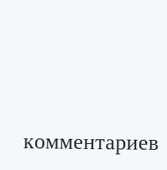комментариев